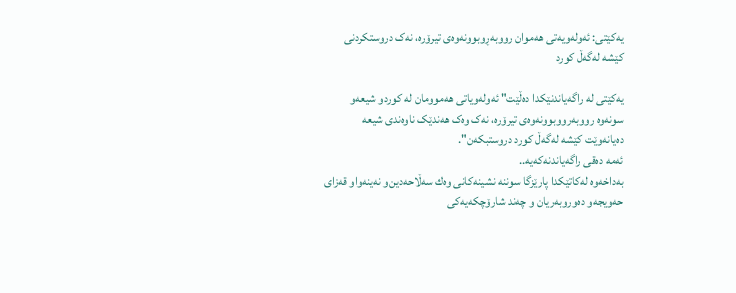یه‌کێتی: ئه‌وله‌ویه‌تی هه‌موان رووبه‌ڕوبوونه‌وه‌ی تیرۆره‌، نه‌ک دروستکردنی کێشه‌ له‌گه‌ڵ کورد

یه‌کێتی له‌ راگه‌یاندنێکدا ده‌ڵێت" ئه‌وله‌ویاتی هه‌موومان له‌ کوردو شیعه‌و سونه‌وه‌ رووبه‌رووبوونه‌وه‌ی تیرۆره‌، نه‌ک وه‌ک هه‌ندێک ناوه‌ندی شیعه‌ ده‌یانه‌وێت کێشه‌ له‌گه‌ڵ کورد دروستبکه‌ن".
ئه‌مه‌ ده‌قی راگه‌یاندنه‌که‌یه‌..
به‌داخه‌وه‌ له‌كاتێكدا پارێزگا سوننه‌ نشینه‌كانی‌ وه‌ك سه‌ڵاحه‌دین‌و نه‌ینه‌وا‌و قه‌زای حه‌ویجه‌و ده‌وروبه‌ریان ‌و چه‌ند شارۆچكه‌یه‌كی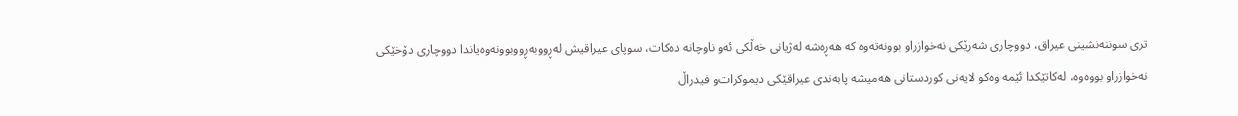تری‌ سوننه‌نشینی‌ عیراق، دووچاری‌ شه‌رێكی‌ نه‌خوازراو بوونه‌ته‌وه‌ كه‌ هه‌ڕه‌شه‌ له‌ژیانی‌ خه‌ڵكی‌ ئه‌و ناوچانه‌ ده‌كات، سوپای‌ عیراقیش له‌ڕووبه‌ڕووبوونه‌وه‌یاندا دووچاری‌ دۆخێكی‌ نه‌خوازراو بووه‌وه‌، له‌كاتێكدا ئێمه‌ وه‌كو لایه‌نی‌ كوردستانی‌ هه‌میشه‌ پابه‌ندی‌ عیراقێكی‌ دیموكرات‌و فیدراڵ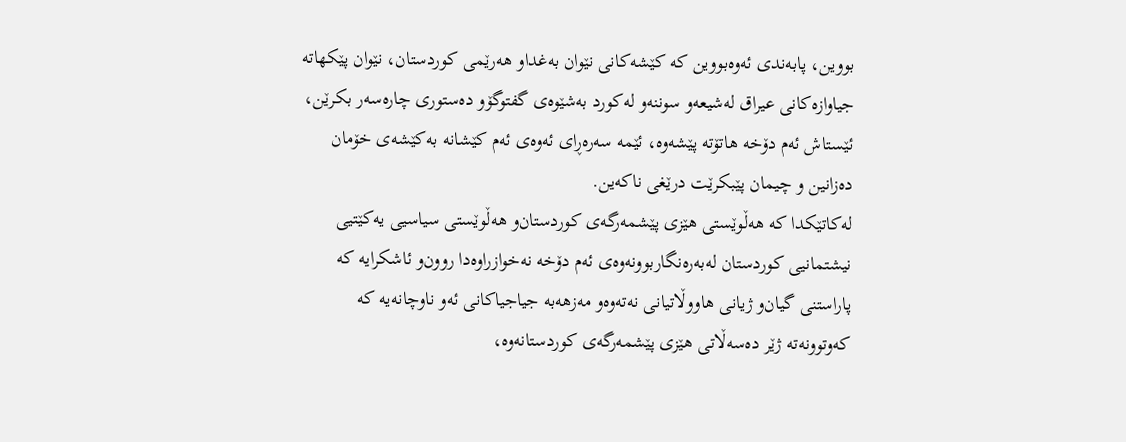بووین، پابه‌ندی‌ ئه‌وه‌بووین كه‌ كێشه‌كانی‌ نێوان به‌غدا‌و هه‌رێمی‌ كوردستان، نێوان پێكهاته‌ جیاوازه‌كانی‌ عیراق له‌شیعه‌و سوننه‌و له‌كورد به‌شێوه‌ی‌ گفتوگۆو ده‌ستوری‌ چاره‌سه‌ر بكرێن، ئێستاش ئه‌م دۆخه‌ هاتۆته‌ پێشه‌وه‌، ئێمه‌ سه‌ره‌ڕای‌ ئه‌وه‌ی‌ ئه‌م كێشانه‌ به‌كێشه‌ی‌ خۆمان ده‌زانین و چیمان پێبكرێت درێغی‌ ناكه‌ین.
له‌كاتێكدا كه‌ هه‌ڵوێستی‌ هێزی‌ پێشمه‌رگه‌ی‌ كوردستان‌و هه‌ڵوێستی‌ سیاسیی‌ یه‌كێتیی‌ نیشتمانیی‌ كوردستان له‌به‌ره‌نگاربوونه‌وه‌ی‌ ئه‌م دۆخه‌ نه‌خوازراوه‌دا روون‌و ئاشكرایه‌ كه‌ پاراستنی‌ گیان‌و ژیانی‌ هاووڵاتیانی‌ نه‌ته‌وه‌و مه‌زهه‌به‌ جیاجیاكانی‌ ئه‌و ناوچانه‌یه‌ كه‌ كه‌وتوونه‌ته‌ ژێر ده‌سه‌ڵاتی‌ هێزی‌ پێشمه‌رگه‌ی‌ كوردستانه‌وه‌،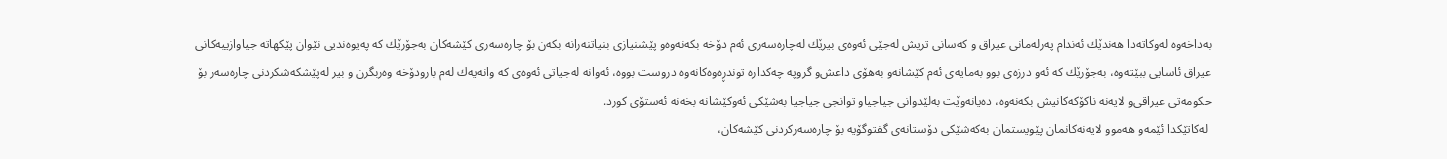به‌داخه‌وه‌ له‌وكاته‌دا هه‌ندێك ئه‌ندام په‌رله‌مانی عیراق ‌و كه‌سانی تریش له‌جێی‌ ئه‌وه‌ی‌ بیرێك له‌چاره‌سه‌ری‌ ئه‌م دۆخه‌ بكه‌نه‌وه‌‌و پێشنیازی‌ بنیاتنه‌رانه‌ بكه‌ن بۆ چاره‌سه‌ری‌ كێشه‌كان به‌جۆرێك كه‌ په‌یوه‌ندیی‌ نێوان پێكهاته‌ جیاوازییه‌كانی‌ عیراق ئاسایی‌ ببێته‌وه‌، به‌جۆرێك كه‌ ئه‌و درزه‌ی‌ بوو به‌مایه‌ی‌ ئه‌م كێشانه‌و به‌هۆی داعش‌و گروپه‌ چه‌كداره‌ توندڕه‌وه‌كانه‌وه‌ دروست بووه‌، ئه‌وانه‌ له‌جیاتی‌ ئه‌وه‌ی‌ كه‌ وانه‌یه‌ك له‌م بارودۆخه‌ وه‌ربگرن و بیر له‌پێشكه‌شكردنی‌ چاره‌سه‌ر بۆ حكومه‌تی‌ عیراقی‌‌و لایه‌نه‌ ناكۆكه‌كانیش بكه‌نه‌وه‌، ده‌یانه‌وێت به‌لێدوانی‌ جیاجیا‌و توانجی‌ جیاجیا به‌شێكی‌ ئه‌وكێشانه‌ بخه‌نه‌ ئه‌ستۆی‌ كورد.
 له‌كاتێكدا ئێمه‌و هه‌موو لایه‌نه‌كانمان پێویستمان به‌كه‌شێكی‌ دۆستانه‌ی‌ گفتوگۆیه‌ بۆ چاره‌سه‌ركردنی‌ كێشه‌كان،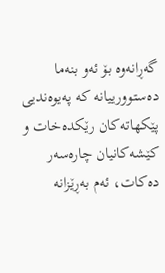گه‌ڕانه‌وه‌ بۆ ئه‌و بنه‌ما ده‌ستوورییانه‌ كه‌ په‌یوه‌ندیی‌ پێكهاته‌كان رێكده‌خات و كێشه‌كانیان چاره‌سه‌ر ده‌كات، ئه‌م به‌ڕێزانه‌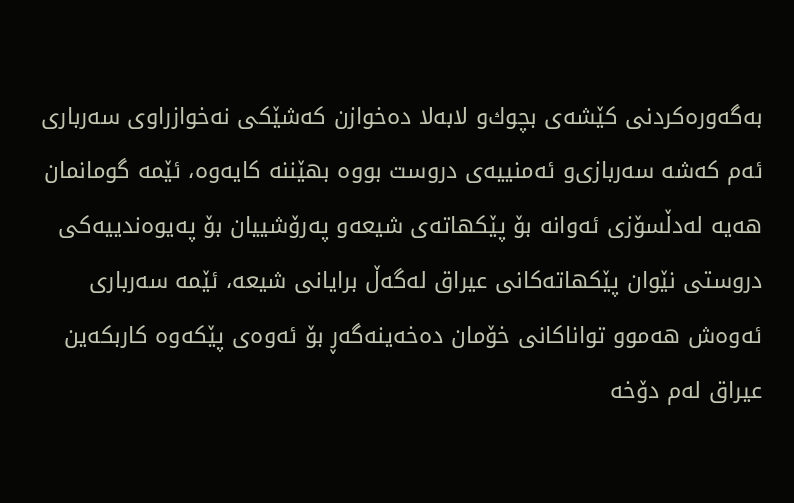به‌گه‌وره‌كردنی‌ كێشه‌ی‌ بچوك‌و لابه‌لا ده‌خوازن كه‌شێكی‌ نه‌خوازراوی‌ سه‌رباری‌ ئه‌م كه‌شه‌ سه‌ربازی‌‌و ئه‌منییه‌ی‌ دروست بووه‌ بهێننه‌ كایه‌وه‌، ئێمه‌ گومانمان هه‌یه‌ له‌دڵسۆزی‌ ئه‌وانه‌ بۆ پێكهاته‌ی‌ شیعه‌و په‌رۆشییان بۆ په‌یوه‌ندییه‌كی‌ دروستی‌ نێوان پێكهاته‌كانی‌ عیراق له‌گه‌ڵ برایانی‌ شیعه‌، ئێمه‌ سه‌رباری‌ ئه‌وه‌ش هه‌موو تواناكانی‌ خۆمان ده‌خه‌ینه‌گه‌ڕ بۆ ئه‌وه‌ی‌ پێكه‌وه‌ كاربكه‌ین عیراق له‌م دۆخه‌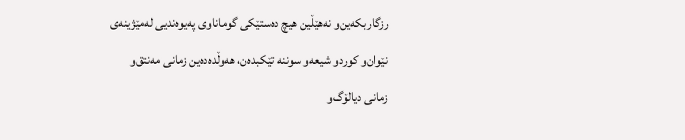رزگاربكه‌ین‌و نه‌هێڵین هیچ ده‌ستێكی‌ گوماناوی‌ په‌یوه‌ندیی‌ له‌مێژینه‌ی‌ نێوان‌و كورد‌و شیعه‌و سوننه‌ تێكبده‌ن، هه‌وڵده‌ده‌ین زمانی‌ مه‌نتق‌و زمانی‌ دیالۆگ‌و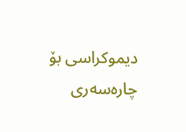دیموكراسی‌ بۆ چاره‌سه‌ری‌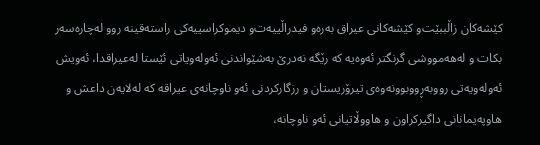كێشه‌كان زاڵببێت‌و كێشه‌كانی‌ عیراق به‌ره‌و فیدراڵییه‌ت‌و دیموكراسییه‌كی‌ راسته‌قینه‌ روو له‌چاره‌سه‌ر بكات و له‌هه‌مووشی گرنگتر ئه‌وه‌یه‌ كه‌ رێگه‌ نه‌درێ به‌شێواندنی ئه‌وله‌ویاتی ئێستا له‌عیراقدا، ئه‌ویش ئه‌وله‌ویه‌تی رووبه‌ڕووبوونه‌وه‌ی تیرۆریستان و رزگاركردنی ئه‌و ناوچانه‌ی عیراقه‌ كه‌ له‌لایه‌ن داعش و هاوپه‌یمانانی داگیركراون و هاووڵاتیانی ئه‌و ناوچانه‌،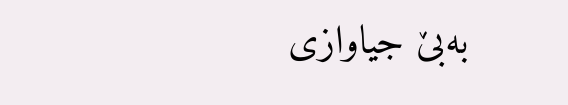به‌بێ جیاوازی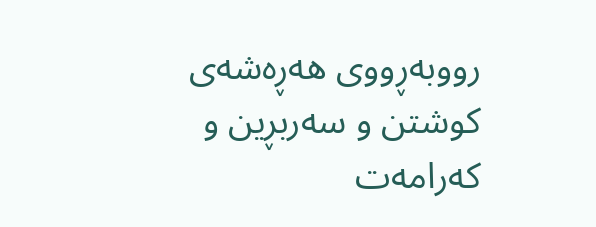رووبه‌ڕووی هه‌ڕه‌شه‌ی كوشتن و سه‌ربڕین و كه‌رامه‌ت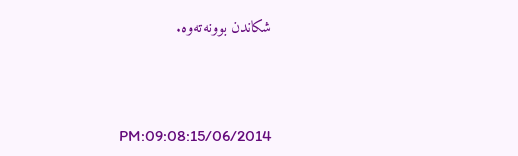شكاندن بوونه‌ته‌وه‌.



PM:09:08:15/06/2014